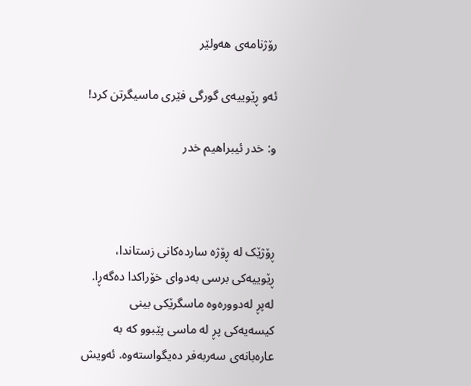رۆژنامەی ھەولێر

ئەو ڕێوییەی گورگی فێری ماسیگرتن کرد!

و: خدر ئیبراهیم خدر



ڕۆژێک لە ڕۆژە ساردەکانی زستاندا، ڕێوییەکی برسی بەدوای خۆراکدا دەگەڕا. لەپڕ لەدوورەوە ماسگرێکی بینی کیسەیەکی پڕ لە ماسی پێبوو کە بە عارەبانەی سەربەفر دەیگواستەوە. ئەویش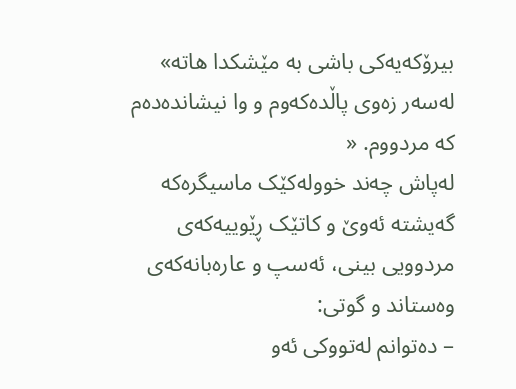بیرۆکەیەکی باشی بە مێشکدا هاته» لەسەر زەوی پاڵدەکەوم و وا نیشاندەدەم کە مردووم. «
لەپاش چەند خوولەکێک ماسیگرەکە گەیشتە ئەوێ و کاتێک ڕێوییەکەی مردوویی بینی، ئەسپ و عارەبانەکەی وەستاند و گوتی:
– دەتوانم لەتووکی ئەو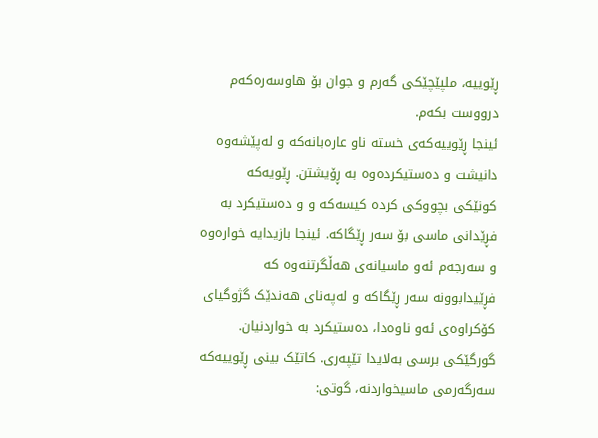ڕێوییە، ملپێچێكی گەرم و جوان بۆ هاوسەرەکەم درووست بکەم.
ئینجا ڕێوییەکەی خستە ناو عارەبانەکە و لەپێشەوە دانیشت و دەستیکردەوە بە ڕۆیشتن. ڕێویەکە کونێکی بچووکی کردە کیسەکە و و دەستیکرد بە فڕێدانی ماسی بۆ سەر ڕێگاکە. ئینجا بازیدایە خوارەوە و سەرجەم ئەو ماسیانەی هەڵگرتنەوە کە فڕێیدابوونە سەر ڕێگاکە و لەپەنای هەندێک گژوگیای کۆکراوەی ئەو ناوەدا، دەستیکرد بە خواردنیان.
گورگێکی برسی بەلایدا تێپەری. کاتێک بینی ڕێوییەکە سەرگەرمی ماسیخواردنە، گوتی: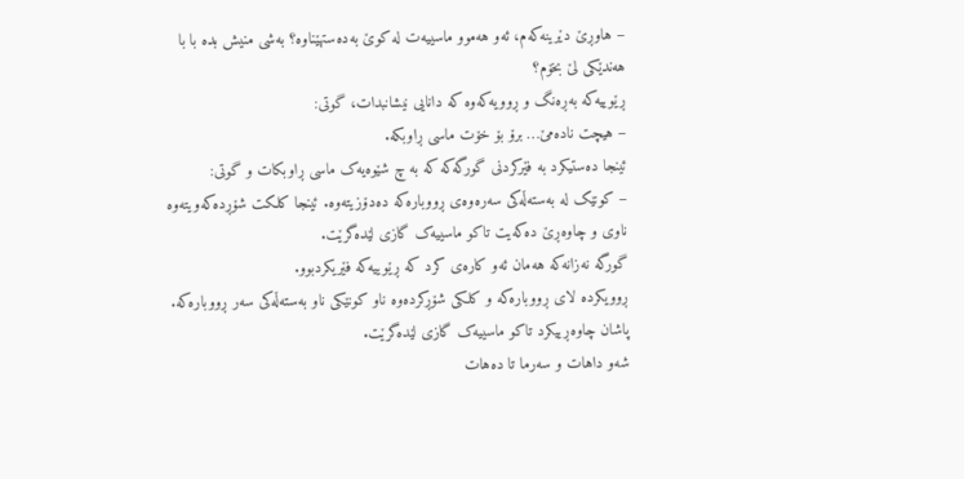– هاوڕێ دێرینەکەم، ئەو هەموو ماسییەت لە کوێ بەدەستهێناوە؟ بەشی منیش بدە با با هەندێکی لێ بخۆم؟
ڕێوییەکە بەڕەنگ و ڕوویەکەوە کە دانایی نیشانبدات، گوتی:
– هیچت نادەمێ… برۆ بۆ خۆت ماسی ڕاوبکە.
ئینجا دەستیکرد بە فێرکردنی گورگەکە کە بە چ شێوەیەک ماسی ڕاوبکات و گوتی:
– کونێک لە بەستەڵەکی سەرەوەی ڕووبارەکە دەدۆزیتەوە. ئینجا کلکت شۆڕدەکەویتەوە ناوی و چاوەڕێ دەکەیت تاکو ماسییەک گازی لێدەگرێت.
گورگە نەزانەکە هەمان ئەو کارەی کرد کە ڕێوییەکە فێریکردبوو.
ڕوویکردە لای ڕووبارەکە و کلکی شۆڕکردەوە ناو کونێکی ناو بەستەڵەکی سەر ڕووبارەکە. پاشان چاوەڕییکرد تاکو ماسییەک گازی لێدەگرێت.
شەو داهات و سەرما تا دەهات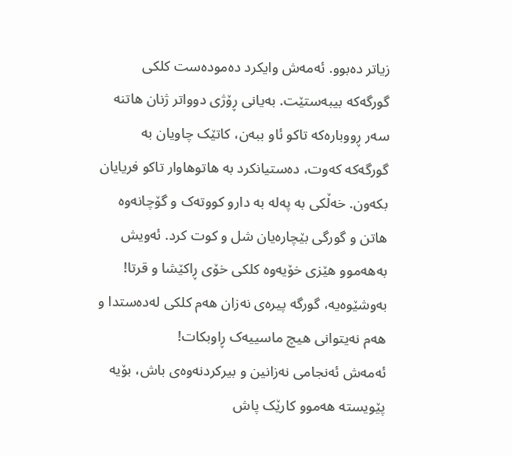زیاتر دەبوو. ئەمەش وایکرد دەمودەست کلکی گورگەکە بیبەستێت. بەیانی ڕۆژی دوواتر ژنان هاتنە سەر ڕووبارەکە تاکو ئاو ببەن، کاتێک چاویان بە گورگەکە کەوت، دەستیانکرد بە هاتوهاوار تاکو فریایان بکەون. خەڵکی بە پەلە بە دارو کووتەک و گۆچانەوە هاتن و گورگی بێچارەیان شل و کوت کرد. ئەویش بەهەموو هێزی خۆیەوە کلکی خۆی ڕاکێشا و قرتا!
بەوشێوەیە، گورگە پیرەی نەزان هەم کلکی لەدەستدا و هەم نەیتوانی هیچ ماسییەک ڕاوبکات!
ئەمەش ئەنجامی نەزانین و بیرکردنەوەی باش، بۆیە پێویستە هەموو کارێک پاش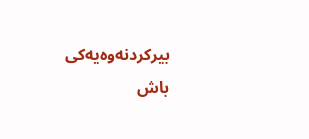بیرکردنەوەیەکی باش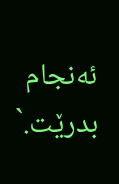ئەنجام بدرێت.`